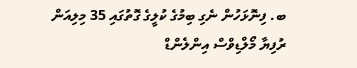ބ. ފިނޮޅަހުން ނެގި ބިމުގެ ކުލީގެ ގޮތުގައި 35 މިލިއަން ރުފިޔާ މޯލްޑިވްސް އިންލެންޑް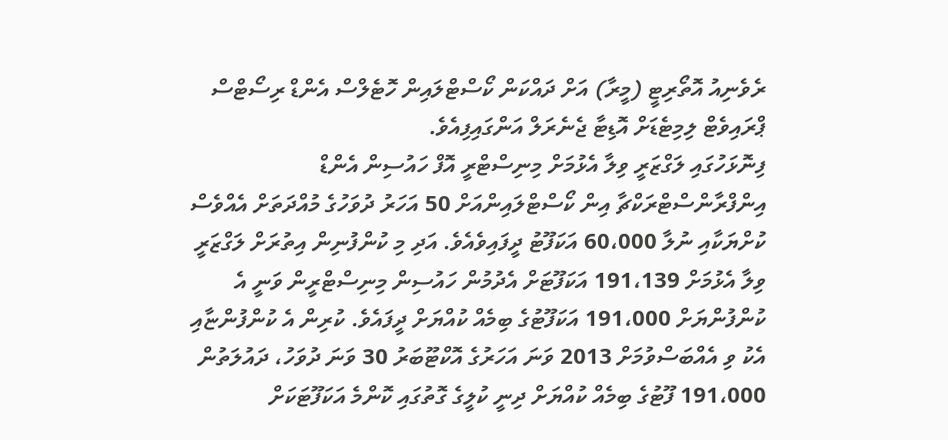ރެވެނިއު އޮތޯރިޓީ (މީރާ) އަށް ދައްކަން ކޯސްޓްލައިން ހޮޓެލްސް އެންޑް ރިސޯޓްސް ޕްރައިވެޓް ލިމިޓެޑަށް އޮޑިޓާ ޖެނެރަލް އަންގައިފިއެވެ.
ފިނޮޅަހުގައި ލަގްޒަރީ ވިލާ އެޅުމަށް މިނިސްޓްރީ އޮފް ހައުސިން އެންޑް އިންފްރާންސްޓްރަކްޗާ އިން ކޯސްޓްލައިންއަށް 50 އަހަރު ދުވަހުގެ މުއްދަތަށް އެއްވެސް ކުށްޔަކާއި ނުލާ 60،000 އަކަފޫޓު ދީފައިވެއެވެ. އަދި މި ކުންފުނިން އިތުރަށް ލަގްޒަރީ ވިލާ އެޅުމަށް 191،139 އަކަފޫޓަށް އެދުމުން ހައުސިން މިނިސްޓްރީން ވަނީ އެ ކުންފުންޔަށް 191،000 އަކަފޫޓުގެ ބިމެއް ކުއްޔަށް ދީފައެވެ. ކުރިން އެ ކުންފުންޏާއި އެކު ވި އެއްބަސްވުމަށް 2013 ވަނަ އަހަރުގެ އޮކްޓޫބަރު 30 ވަނަ ދުވަހު، ދައުލަތުން 191،000 ފޫޓުގެ ބިމެއް ކުއްޔަށް ދިނީ ކުލީގެ ގޮތުގައި ކޮންމެ އަކަފޫޓަކަށް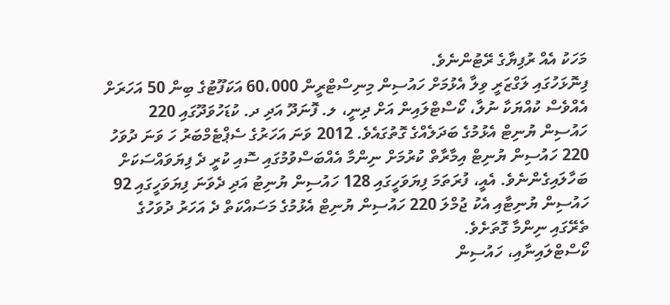މަހަކު އެއް ރުފިޔާގެ ރޭޓުންނެވެ.
ފިނޮޅަހުގައި ލަގްޒަރީ ވިލާ އެޅުމަށް ހައުސިން މިނިސްޓްރީން 60،000 އަކަފޫޓުގެ ބިން 50 އަހަރަށް އެއްވެސް ކުއްޔަކާ ނުލާ، ކޯސްޓްލައިން އަށް ދިނީ، ލ. ފޮނަދޫ އަދި ދ. ކުޑަހުވަދޫގައި 220 ހައުސިން ޔުނިޓް އެޅުމުގެ ބަދަލެއްގެ ގޮތުގައެވެ. 2012 ވަނަ އަހަރުގެ ސެޕްޓެމްބަރު ހަ ވަނަ ދުވަހު 220 ހައުސިން ޔުނިޓް އިމާރާތް ކުރުމަށް ނިންމާ އެއްބަސްވުމުގައި ސޮއި ކުރީ ދެ ފިޔަވައްސަކަށް ބަހާލައިގެންނެވެ. އެއީ، ފުރަތަމަ ފިޔަވަހީގައި 128 ހައުސިން ޔުނިޓު އަދި ދެވަނަ ފިޔަވަހީގައި 92 ހައުސިން ޔުނިޓާއި އެކު ޖުމްލަ 220 ހައުސިން ޔުނިޓް އެޅުމުގެ މަސައްކަތް ދެ އަހަރު ދުވަހުގެ ތެރޭގައި ނިންމާ ގޮތަށެވެ.
ކޯސްޓްލައިނާއި، ހައުސިން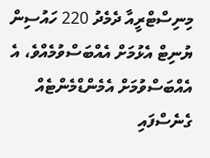މިނިސްޓްރީއާ ދެމެދު 220 ހައުސިން ޔުނިޓް އެޅުމަށް އެއްބަސްވުމެއްވެ، އެ އެއްބަސްވުމަށް އެމެންޑްމެންޓެއް ގެނެސްފައި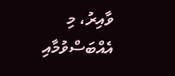ވާއިރު، މި އެއްބަސްވުމާއި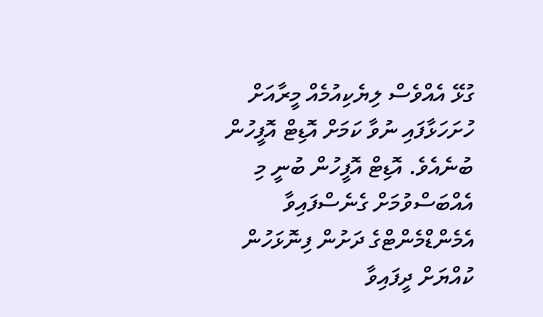ގުޅޭ އެއްވެސް ލިޔެކިއުމެއް މީރާއަށް ހުށަހަޅާފައި ނުވާ ކަމަށް އޮޑިޓް އޮފީހުން ބުނެއެވެ. އޮޑިޓް އޮފީހުން ބުނީ މި އެއްބަސްވުމަށް ގެނެސްފައިވާ އެމެންޑްމެންޓްގެ ދަށުން ފިނޮޅަހުން ކުއްޔަށް ދީފައިވާ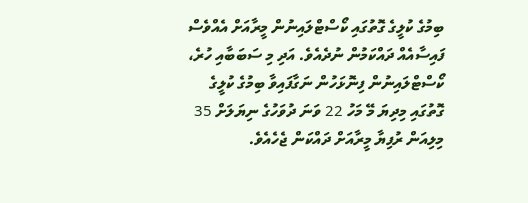ބިމުގެ ކުލީގެ ގޮތުގައި ކޯސްޓްލައިނުން މީރާއަށް އެއްވެސް ފައިސާއެއް ދައްކަމުން ނުދެއެވެ. އަދި މި ސަބަބާއި ހުރެ، ކޯސްޓްލައިނުން ފިނޮޅަހުން ނަގާފައިވާ ބިމުގެ ކުލީގެ ގޮތުގައި މިދިޔަ މޭ މަހު 22 ވަނަ ދުވަހުގެ ނިޔަލަށް 35 މިލިއަން ރުފިޔާ މީރާއަށް ދައްކަން ޖެހެއެވެ.